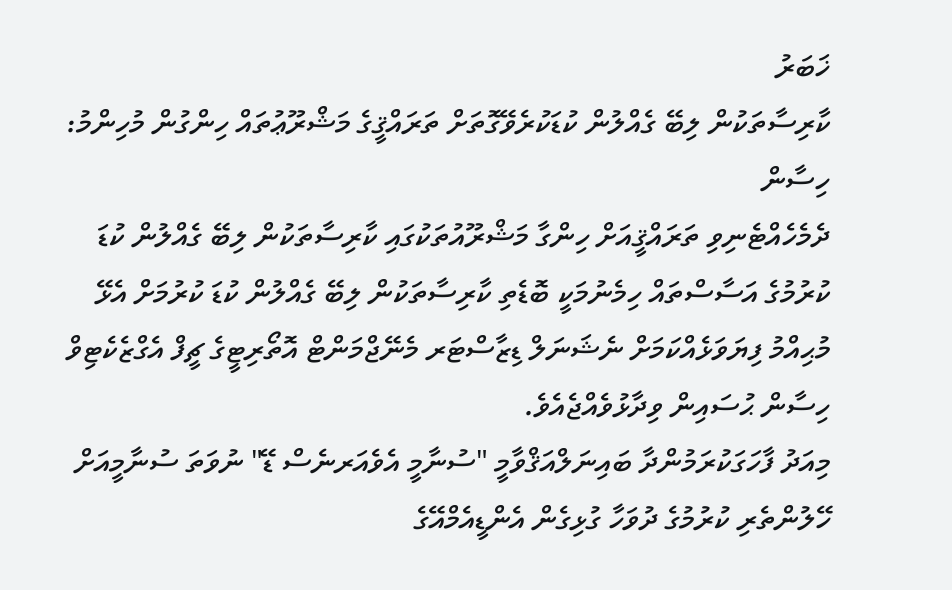ޚަބަރު
ކާރިސާތަކުން ލިބޭ ގެއްލުން ކުޑަކުރެވޭގޮތަށް ތަރައްޤީގެ މަޝްރޫޢުތައް ހިންގުން މުހިންމު: ހިސާން
ދެމެހެއްޓެނިވި ތަރައްޤީއަށް ހިންގާ މަޝްރޫއުތަކުގައި ކާރިސާތަކުން ލިބޭ ގެއްލުން ކުޑަ ކުރުމުގެ އަސާސްތައް ހިމެނުމަކީ ބޮޑެތި ކާރިސާތަކުން ލިބޭ ގެއްލުން ކުޑަ ކުރުމަށް އެޅޭ މުޙިއްމު ފިޔަވަޅެއްކަމަށް ނެޝަނަލް ޑިޒާސްޓަރ މެނޭޖްމަންޓް އޮތޯރިޓީގެ ޗީފް އެގްޒެކެޓިވް ހިސާން ޙުސައިން ވިދާޅުވެއްޖެއެވެ.
މިއަދު ފާހަގަކުރަމުންދާ ބައިނަލްއަޤްވާމީ "ސުނާމީ އެވެއަރނެސް ޑޭ" ނުވަތަ ސުނާމީއަށް ހޭލުންތެރި ކުރުމުގެ ދުވަހާ ގުޅިގެން އެންޑީއެމްއޭގެ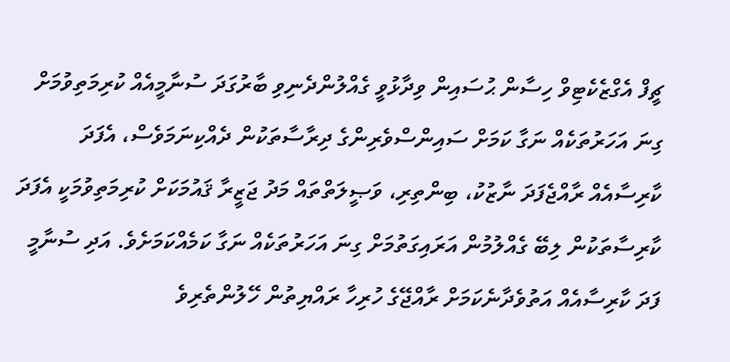ޗީފް އެގްޒެކެޓިވް ހިސާން ޙުސައިން ވިދާޅުވީ ގެއްލުންދެނިވި ބާރުގަދަ ސުނާމީއެއް ކުރިމަތިވުމަށް ގިނަ އަހަރުތަކެއް ނަގާ ކަމަށް ސައިންސްވެރިންގެ ދިރާސާތަކުން ދެއްކިނަމަވެސް، އެފަދަ ކާރިސާއެއް ރާއްޖެފަދަ ނާޒުކު، ބިންތިރި، ވަޞީލަތްތައް މަދު ޖަޒީރާ ޤައުމަކަށް ކުރިމަތިވުމަކީ އެފަދަ ކާރިސާތަކުން ލިބޭ ގެއްލުމުން އަރައިގަތުމަށް ގިނަ އަހަރުތަކެއް ނަގާ ކަމެއްކަމަށެވެ. އަދި ސުނާމީ ފަދަ ކާރިސާއެއް އަތުވެދާނެކަމަށް ރާއްޖޭގެ ހުރިހާ ރައްޔިތުން ހޭލުންތެރިވެ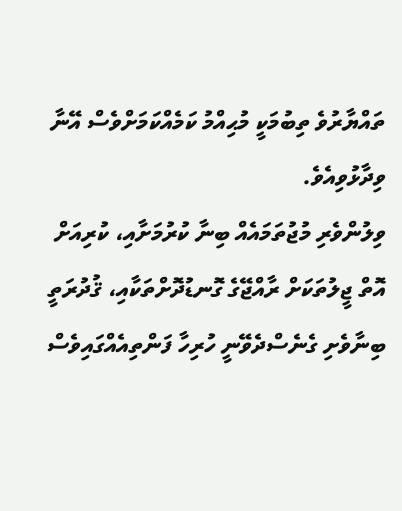ތައްޔާރުވެ ތިބުމަކީ މުޙިއްމު ކަމެއްކަމަށްވެސް އޭނާ ވިދާޅުވިއެވެ.
ވިލުންވެރި މުޖުތަމައެއް ބިނާ ކުރުމަށާއި، ކުރިއަށް އޮތް ޖީލުތަކަށް ރާއްޖޭގެ ގޮނޑުދޮށްތަކާއި، ޤުދުރަތީ ބިނާވެށި ގެނެސްދެވޭނީ ހުރިހާ ފަންތިއެއްގައިވެސް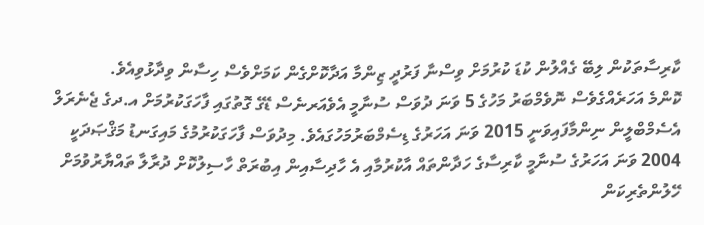ކާރިސާތަކުން ލިބޭ ގެއްލުން ކުޑަ ކުރުމަށް ވިސްނާ ފަރުދީ ޒިންމާ އަދާކޮށްގެން ކަމަށްވެސް ހިސާން ވިދާޅުވިއެވެ.
ކޮންމެ އަހަރެއްގެވެސް ނޮވެމްބަރު މަހުގެ 5 ވަނަ ދުވަސް ސުނާމީ އެވެއަރނެސް ޑޭގެ ގޮތުގައި ފާހަގަކުރުމަށް އ.ދގެ ޖެނެރަލް އެސެމްބްލީން ނިންމާފައިވަނީ 2015 ވަނަ އަހަރުގެ ޑިސެމްބަރުމަހުގައެވެ. މިދުވަސް ފާހަގަކުރުމުގެ މައިގަނޑު މަޤްޞަދަކީ 2004 ވަނަ އަހަރުގެ ސުނާމީ ކާރިސާގެ ހަދާންތައް އާކުރުމާއި އެ ހާދިސާއިން އިބުރަތް ހާސިލުކޮށް ދުރާލާ ތައްޔާރުވުމަށް ހޭލުންތެރިކަން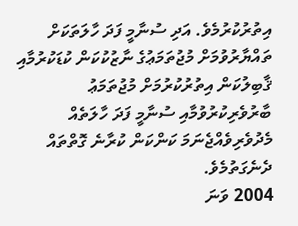އިތުރުކުރުމެވެ. އަދި ސުނާމީ ފަދަ ހާލަތަކަށް ތައްޔާރުވުމަށް މުޖުތަމަޢުގެ ނާޒުކުކަން ކުޑަކުރުމާއި ޤާބިލުކަން އިތުރުކުރުމަށް މުޖުތަމަޢު ބާރުވެރިކުރުވުމާއި ސުނާމީ ފަދަ ހާލަތެއް މެދުވެރިވެއްޖެނަމަ ކަންކަން ކުރާނެ ގޮތްތައް ދެނެގަތުމެވެ.
2004 ވަނަ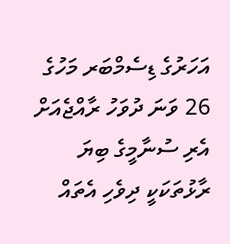އަހަރުގެ ޑިސެމްބަރ މަހުގެ 26 ވަނަ ދުވަހު ރާއްޖެއަށް އެރި ސުނާމީގެ ބިޔަ ރާޅުތަކަކީ ދިވެހި އެތައް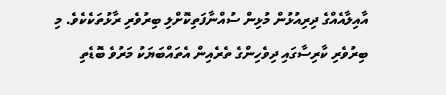އާއިލާއެއްގެ ދިރިއުޅުން މުޅިން ސުއްނާފަތިކޮށްލި ބިރުވެރި ރާޅުތަކެކެވެ. މި ބިރުވެރި ކާރިސާގައި ދިވެހިންގެ ތެރެއިން އެތައްބަޔަކު މަރުވެ ބޮޑެތި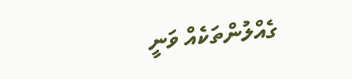ގެއްލުންތަކެއް ވަނީ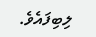ލިބިފައެވެ.